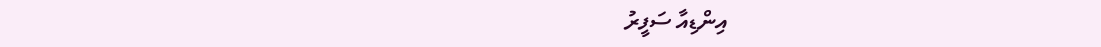އިންޑިއާ ސަފީރު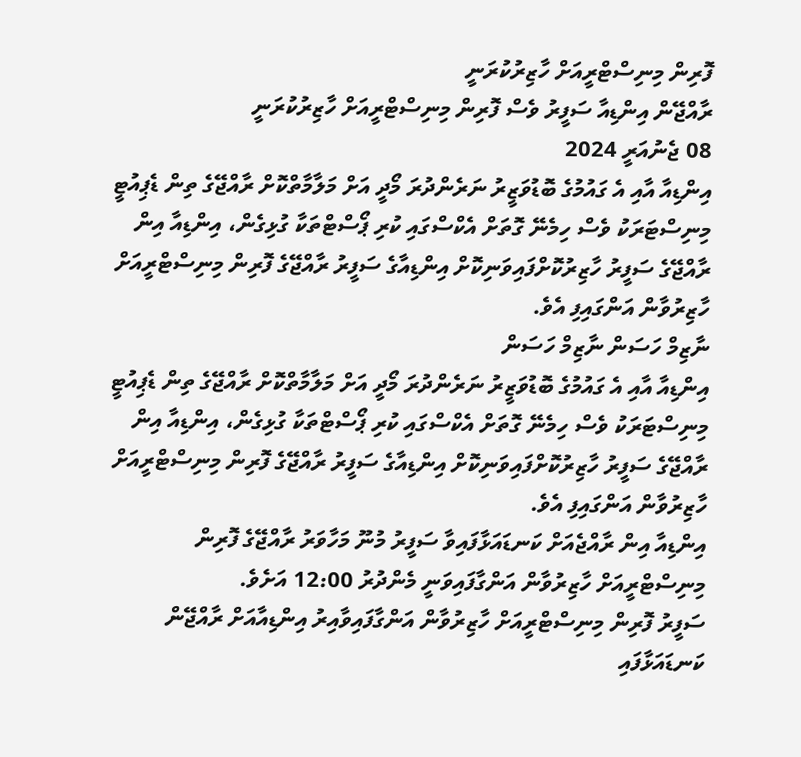ފޮރިން މިނިސްޓްރީއަށް ހާޒިރުކުރަނީ
ރާއްޖޭން އިންޑިއާ ސަފީރު ވެސް ފޮރިން މިނިސްޓްރީއަށް ހާޒިރުކުރަނީ
08 ޖެނުއަރީ 2024
އިންޑިއާ އާއި އެ ގައުމުގެ ބޮޑުވަޒީރު ނަރެންދުރަ މޯދީ އަށް މަލާމާތްކޮށް ރާއްޖޭގެ ތިން ޑެޕިއުޓީ މިނިސްޓަރަކު ވެސް ހިމެނޭ ގޮތަށް އެކްސްގައި ކުރި ޕޯސްޓްތަކާ ގުޅިގެން، އިންޑިއާ އިން ރާއްޖޭގެ ސަފީރު ހާޒިރުކޮށްފައިވަނިކޮށް އިންޑިއާގެ ސަފީރު ރާއްޖޭގެ ފޮރިން މިނިސްޓްރީއަށް ހާޒިރުވާން އަންގައިފި އެވެ.
ނާޒިމް ހަސަން ނާޒިމް ހަސަން
އިންޑިއާ އާއި އެ ގައުމުގެ ބޮޑުވަޒީރު ނަރެންދުރަ މޯދީ އަށް މަލާމާތްކޮށް ރާއްޖޭގެ ތިން ޑެޕިއުޓީ މިނިސްޓަރަކު ވެސް ހިމެނޭ ގޮތަށް އެކްސްގައި ކުރި ޕޯސްޓްތަކާ ގުޅިގެން، އިންޑިއާ އިން ރާއްޖޭގެ ސަފީރު ހާޒިރުކޮށްފައިވަނިކޮށް އިންޑިއާގެ ސަފީރު ރާއްޖޭގެ ފޮރިން މިނިސްޓްރީއަށް ހާޒިރުވާން އަންގައިފި އެވެ.
އިންޑިއާ އިން ރާއްޖެއަށް ކަނޑައަޅާފައިވާ ސަފީރު މުނޫ މަހާވަރު ރާއްޖޭގެ ފޮރިން މިނިސްޓްރީއަށް ހާޒިރުވާން އަންގާފައިވަނީ މެންދުރު 12:00 އަށެވެ.
ސަފީރު ފޮރިން މިނިސްޓްރީއަށް ހާޒިރުވާން އަންގާފައިވާއިރު އިންޑިއާއަށް ރާއްޖޭން ކަނޑައަޅާފައި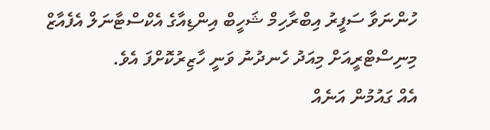ހުންނަވާ ސަފީރު އިބްރާހިމް ޝަހީބް އިންޑިއާގެ އެކްސްޓާނަލް އެފެއާޒް މިނިސްޓްރީއަށް މިއަދު ހެނދުނު ވަނީ ހާޒިރުކޮށްފަ އެވެ.
އެއް ގައުމުން އަނެއް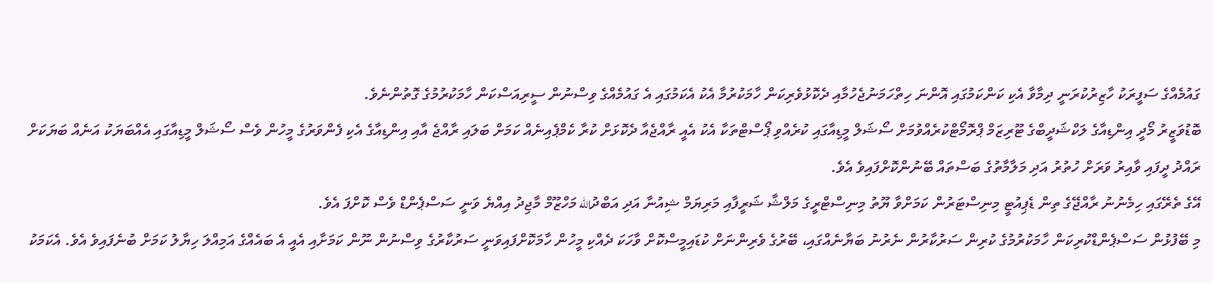ގައުމެއްގެ ސަފީރަކު ހާޒިރުކުރަނީ ދިމާވާ އެކި ކަންކަމުގައި އޮންނަ ހިތްހަމަނުޖެހުމާއި ދެކޮޅުވެރިކަން ހާމަކުރުމާ އެކު އެކަމުގައި އެ ގައުމެއްގެ ވިސްނުން ސީރިއަސްކަން ހާމަކުރުމުގެ ގޮތުންނެވެ.
ބޮޑުވަޒީރު މޯދީ އިންޑިއާގެ ލަކްޝަދީބްގެ ޓޫރިޒަމް ޕްރޮމޯޓްކުރެއްވުމަށް ސޯޝަލް މީޑިއާގައި ކުރެއްވި ޕޯސްޓްތަކާ އެކު އެއީ ރާއްޖެއާ ދެކޮޅަށް ކުރާ ކެމްޕެއިނެއް ކަމަށް ބަލައި ރާއްޖެ އާއި އިންޑިއާގެ އެކި ފެންވަރުގެ މީހުން ވެސް ސޯޝަލް މީޑިއާގައި އެއްބަޔަކު އަނެއް ބަޔަކަށް ރައްދު ދީފައި ވާއިރު ވަރަށް ހުތުރު އަދި މަލާމާތުގެ ބަސްތައް ބޭނުންކޮށްފައިވެ އެވެ.
އޭގެ ތެރޭގައި ހިމެނުނު ރާއްޖޭގެ ތިން ޑެޕިއުޓީ މިނިސްޓަރުން ކަމަށްވާ ޔޫތު މިނިސްޓްރީގެ މަލްޝާ ޝަރީފާއި މަރިޔަމް ޝިއުނާ އަދި އަބްދުالله މަހްޒޫމް މާޖިދު އިއްޔެ ވަނީ ސަސްޕެންޑް ވެސް ކޮށްފަ އެވެ.
މި ބޭފުޅުން ސަސްޕެންޑްކުރިކަން ހާމަކުރުމުގެ ކުރިން ސަރުކާރުން ނެރުނު ބަޔާނެއްގައި، ބޭރުގެ ވެރިންނަށް ކުޑައިމީސްކޮށް ވާހަކަ ދެއްކި މީހުން ހާމަކޮށްފައިވަނީ ސަރުކާރުގެ ވިސްނުން ނޫން ކަމަށާއި އެއީ އެ ބައެއްގެ އަމިއްލަ ހިޔާލު ކަމަށް ބުނެފައިވެ އެވެ. އެކަމަކު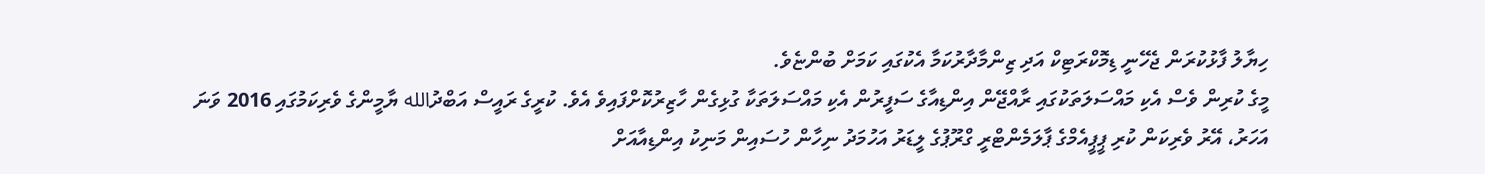ހިޔާލު ފާޅުކުރަން ޖެހޭނީ ޑިމޮކްރަޓިކް އަދި ޒިންމާދާރުކަމާ އެކުގައި ކަމަށް ބުންޏެވެ.
މީގެ ކުރިން ވެސް އެކި މައްސަލަތަކުގައި ރާއްޖޭން އިންޑިއާގެ ސަފީރުން އެކި މައްސަލަތަކާ ގުޅިގެން ހާޒިރުކޮށްފައިވެ އެވެ. ކުރީގެ ރައީސް އަބްދުالله ޔާމީންގެ ވެރިކަމުގައި 2016 ވަނަ އަހަރު، އޭރު ވެރިކަން ކުރި ޕީޕީއެމްގެ ޕާލަމެންޓްރީ ގްރޫޕުގެ ލީޑަރު އަހުމަދު ނިހާން ހުސައިން މަނިކު އިންޑިއާއަށް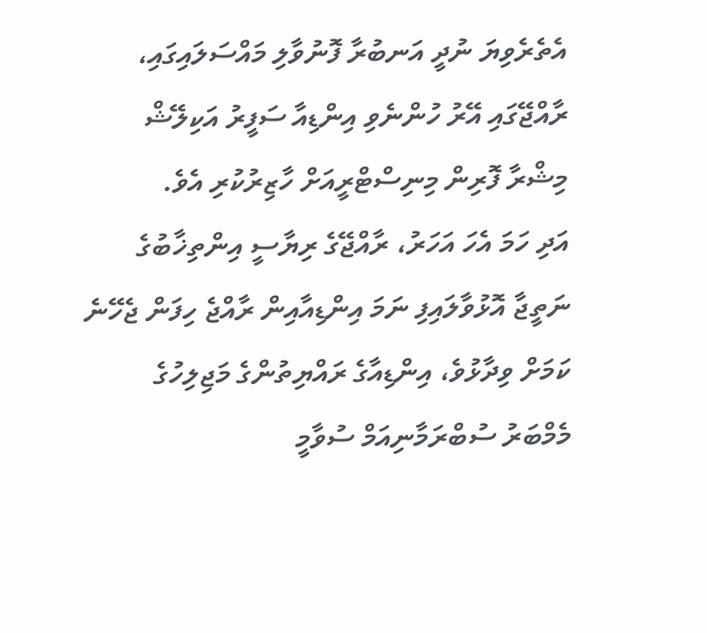އެތެރެވިޔަ ނުދީ އަނބުރާ ފޮނުވާލި މައްސަލައިގައި، ރާއްޖޭގައި އޭރު ހުންނެވި އިންޑިއާ ސަފީރު އަކިލޭޝް މިޝްރާ ފޮރިން މިނިސްޓްރީއަށް ހާޒިރުކުރި އެވެ.
އަދި ހަމަ އެހަ އަހަރު، ރާއްޖޭގެ ރިޔާސީ އިންތިޚާބުގެ ނަތީޖާ އޮޅުވާލައިފި ނަމަ އިންޑިއާއިން ރާއްޖެ ހިފަން ޖެހޭނެ ކަމަށް ވިދާޅުވެ، އިންޑިއާގެ ރައްޔިތުންގެ މަޖިލިހުގެ މެމްބަރު ސުބްރަމާނިއަމް ސުވާމީ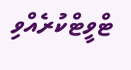ޓްވީޓްކުރެއްވި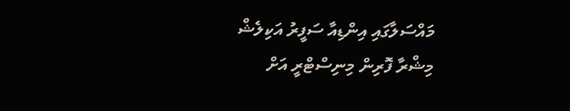މައްސަލާގައި އިންޑިއާ ސަފީރު އަކިލެޝް މިޝްރާ ފޮރިން މިނިސްޓްރީ އަށް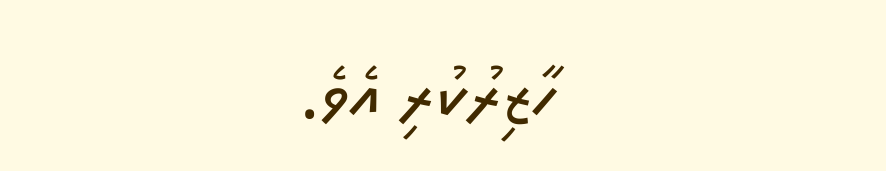ހާޒިރުކުރި އެވެ.